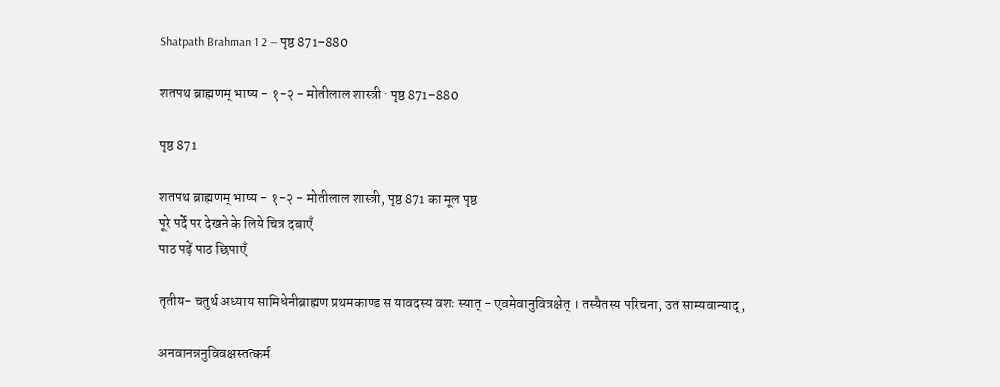Shatpath Brahman 1 2 — पृष्ठ 871–880

शतपथ ब्राह्मणम् भाष्य - १-२ - मोतीलाल शास्त्री · पृष्ठ 871–880

पृष्ठ 871

शतपथ ब्राह्मणम् भाष्य - १-२ - मोतीलाल शास्त्री, पृष्ठ 871 का मूल पृष्ठ
पूरे पर्दे पर देखने के लिये चित्र दबाएँ
पाठ पढ़ें पाठ छिपाएँ

तृतीय- चतुर्थ अध्याय सामिधेनीब्राह्मण प्रथमकाण्ड स यावदस्य वशः स्यात् - एवमेवानुवित्रक्षेत् । तस्यैतस्य परिचना, उत साम्यवान्याद्,

अनवानन्ननुविवक्षस्तत्कर्म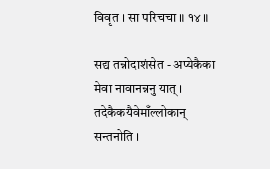विवृत । सा परिचचा ॥ १४ ॥

सद्य तन्नोदाशंसेत - अप्येकैका मेवा नावानन्ननु यात् । तदेकैकयैवेमाँल्लोकान् सन्तनोति ।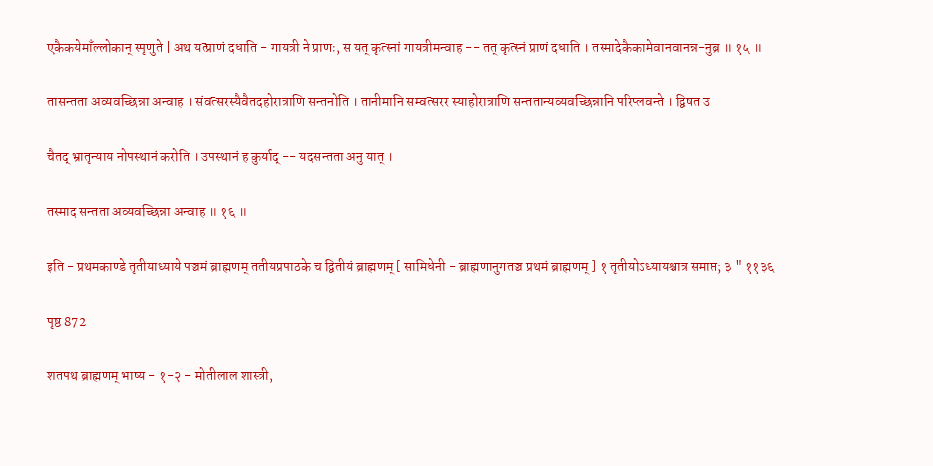एकैकयेमाँल्लोकान् स्पृणुते | अथ यत्प्राणं दधाति - गायत्री ने प्राणः, स यत् कृत्स्नां गायत्रीमन्वाह -- तत् कृत्स्नं प्राणं दधाति । तस्मादेकैकामेवानवानन्न-नुब्र ॥ १५ ॥

तासन्तता अव्यवच्छिन्ना अन्वाह । संवत्सरस्यैवैतदहोरात्राणि सन्तनोति । तानीमानि सम्वत्सरर स्याहोरात्राणि सन्ततान्यव्यवच्छिन्नानि परिप्लवन्ते । द्विषत उ

चैतद् भ्रातृन्याय नोपस्थानं करोति । उपस्थानं ह कुर्याद् -- यदसन्तता अनु यात् ।

तस्माद सन्तता अव्यवच्छिन्ना अन्वाह ॥ १६ ॥

इति - प्रथमकाण्डे तृतीयाध्याये पञ्चमं ब्राह्मणम् ततीयप्रपाठके च द्वितीयं ब्राह्मणम् [ सामिधेनी - ब्राह्मणानुगतञ्च प्रथमं ब्राह्मणम् ] १ तृतीयोऽध्यायश्चात्र समाप्त; ३ " ११३६

पृष्ठ 872

शतपथ ब्राह्मणम् भाष्य - १-२ - मोतीलाल शास्त्री,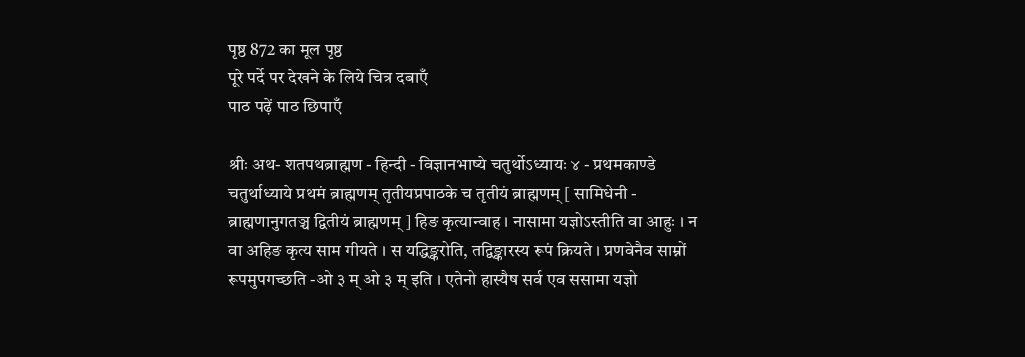पृष्ठ 872 का मूल पृष्ठ
पूरे पर्दे पर देखने के लिये चित्र दबाएँ
पाठ पढ़ें पाठ छिपाएँ

श्रीः अथ- शतपथब्राह्मण - हिन्दी - विज्ञानभाष्ये चतुर्थोऽध्यायः ४ - प्रथमकाण्डे चतुर्थाध्याये प्रथमं ब्राह्मणम् तृतीयप्रपाठके च तृतीयं ब्राह्मणम् [ सामिधेनी - ब्राह्मणानुगतञ्च द्वितीयं ब्राह्मणम् ] हिङ कृत्यान्वाह । नासामा यज्ञोऽस्तीति वा आहुः । न वा अहिङ कृत्य साम गीयते । स यद्धिङ्करोति, तद्विङ्कारस्य रूपं क्रियते । प्रणवेनैव साम्नों रूपमुपगच्छति -ओ ३ म् ओ ३ म् इति । एतेनो हास्यैष सर्व एव ससामा यज्ञो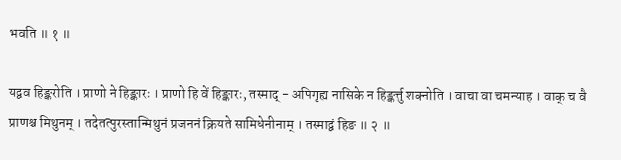भवति ॥ १ ॥

यद्वव हिङ्करोति । प्राणो ने हिङ्कारः । प्राणो हि वें हिङ्कारः, तस्माद् - अपिगृह्य नासिके न हिङ्कर्त्तु शक्नोति । वाचा वा चमन्याह । वाक् च वै प्राणश्च मिथुनम् । तदेतत्पुरस्तान्मिथुनं प्रजननं क्रियते सामिधेनीनाम् । तस्माद्वं हिङ ॥ २ ॥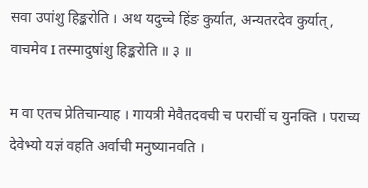सवा उपांशु हिङ्करोति । अथ यदुच्चे हिंङ कुर्यात, अन्यतरदेव कुर्यात्, वाचमेव I तस्मादुषांशु हिङ्करोति ॥ ३ ॥

म वा एतच प्रेतिचान्याह । गायत्री मेवैतदवची च पराचीं च युनक्ति । पराच्य देवेभ्यो यज्ञं वहति अर्वाची मनुष्यानवति ।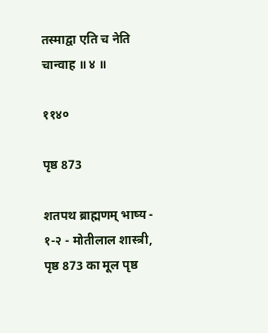तस्माद्वा एति च नेति चान्वाह ॥ ४ ॥

११४०

पृष्ठ 873

शतपथ ब्राह्मणम् भाष्य - १-२ - मोतीलाल शास्त्री, पृष्ठ 873 का मूल पृष्ठ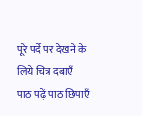पूरे पर्दे पर देखने के लिये चित्र दबाएँ
पाठ पढ़ें पाठ छिपाएँ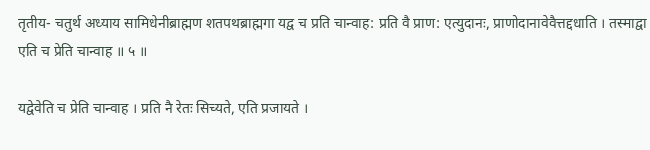तृतीय- चतुर्थ अध्याय सामिधेनीब्राह्मण शतपथब्राह्मगा यद्व च प्रति चान्वाह: प्रति वै प्राण: एत्युदानः, प्राणोदानावेवैत्तद्दधाति । तस्माद्वा एति च प्रेति चान्वाह ॥ ५ ॥

यद्वेवेति च प्रेति चान्वाह । प्रति नै रेतः सिच्यते, एति प्रजायते ।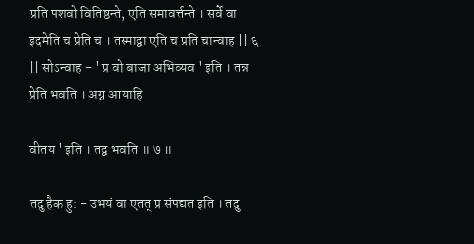प्रति पशवो वितिष्ठन्ते, एति समावर्त्तन्ते । सर्वे वा इदमेति च प्रेति च । तस्माद्वा एति च प्रति चान्वाह || ६ || सोऽन्वाह - ' प्र वो बाजा अभिव्यव ' इति । तन्न प्रेति भवति । अग्न आयाहि

वीतय ' इति । तद्व भवति ॥ ७ ॥

तदु हैक हु: - उभयं वा एतत् प्र संपद्यत इति । तदु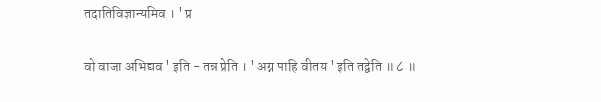तदातिविज्ञान्यमिव । ' प्र

वो वाजा अभिद्यव ' इति - तन्न प्रेति । ' अग्न पाहि वीतय ' इति तद्वेति ॥ ८ ॥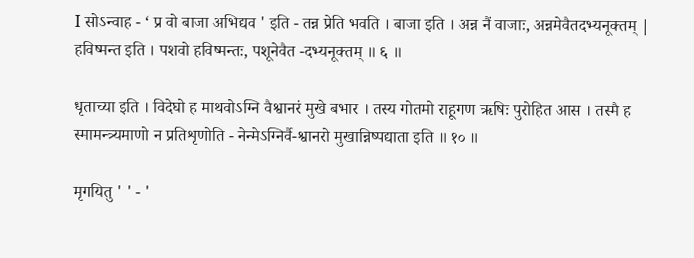I सोऽन्वाह - ‘ प्र वो बाजा अभिद्यव ' इति - तन्न प्रेति भवति । बाजा इति । अन्न नैं वाजाः, अन्नमेवैतदभ्यनूक्तम् | हविष्मन्त इति । पशवो हविष्मन्तः, पशूनेवैत -दभ्यनूक्तम् ॥ ६ ॥

धृताच्या इति । विदेघो ह माथवोऽग्नि वैश्वानरं मुखे बभार । तस्य गोतमो राहूगण ऋषिः पुरोहित आस । तस्मै ह स्मामन्त्र्यमाणो न प्रतिशृणोति - नेन्मेऽग्निर्वै-श्वानरो मुखान्निष्पद्याता इति ॥ १० ॥

मृगयितु ' ' - '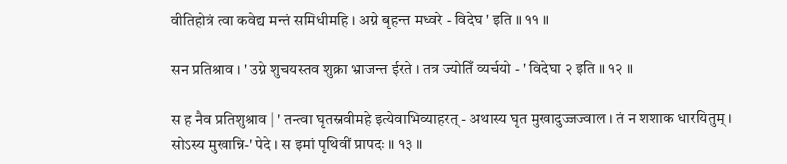वीतिहोत्रं त्वा कवेद्य मन्तं समिधीमहि । अग्ने बृहन्त मध्वरे - विदेघ ' इति ॥ ११ ॥

सन प्रतिश्राव । ' उग्ने शुचयस्तव शुक्रा भ्राजन्त ईरते । तत्र ज्योतिँ व्यर्चयो - ' विदेघा २ इति ॥ १२ ॥

स ह नैव प्रतिशुश्राव | ' तन्त्वा घृतस्नवीमहे इत्येवाभिव्याहरत् - अथास्य घृत मुखादुज्जज्वाल । तं न शशाक धारयितुम् । सोऽस्य मुखान्नि-' पेदे । स इमां पृथिवीं प्रापदः ॥ १३ ॥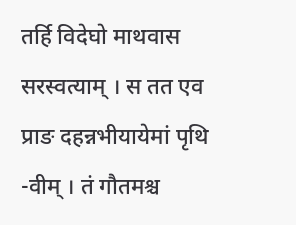तर्हि विदेघो माथवास सरस्वत्याम् । स तत एव प्राङ दहन्नभीयायेमां पृथि -वीम् । तं गौतमश्च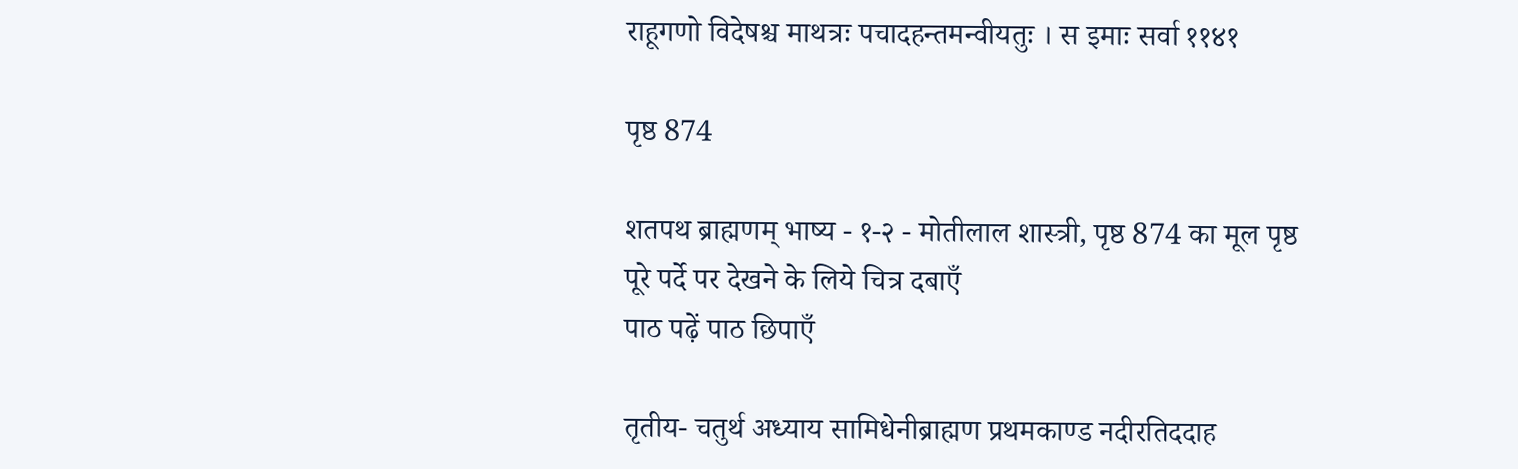राहूगणो विदेषश्च माथत्रः पचादहन्तमन्वीयतुः । स इमाः सर्वा ११४१

पृष्ठ 874

शतपथ ब्राह्मणम् भाष्य - १-२ - मोतीलाल शास्त्री, पृष्ठ 874 का मूल पृष्ठ
पूरे पर्दे पर देखने के लिये चित्र दबाएँ
पाठ पढ़ें पाठ छिपाएँ

तृतीय- चतुर्थ अध्याय सामिधेनीब्राह्मण प्रथमकाण्ड नदीरतिददाह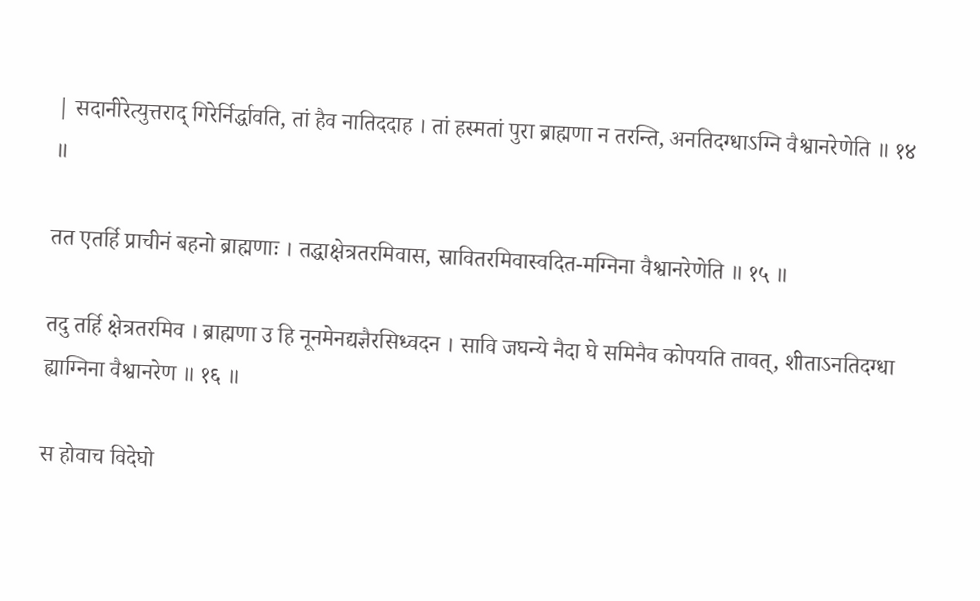| सदानीरेत्युत्तराद् गिरेर्निर्द्धावति, तां हैव नातिददाह । तां हस्मतां पुरा ब्राह्मणा न तरन्ति, अनतिदग्धाऽग्नि वैश्वानरेणेति ॥ १४ ॥

तत एतर्हि प्राचीनं बहनो ब्राह्मणाः । तद्धाक्षेत्रतरमिवास, स्रावितरमिवास्वदित-मग्निना वैश्वानरेणेति ॥ १५ ॥

तदु तर्हि क्षेत्रतरमिव । ब्राह्मणा उ हि नूनमेनद्यज्ञैरसिध्वदन । सावि जघन्ये नैदा घे समिनैव कोपयति तावत्, शीताऽनतिदग्धा ह्याग्निना वैश्वानरेण ॥ १६ ॥

स होवाच विदेघो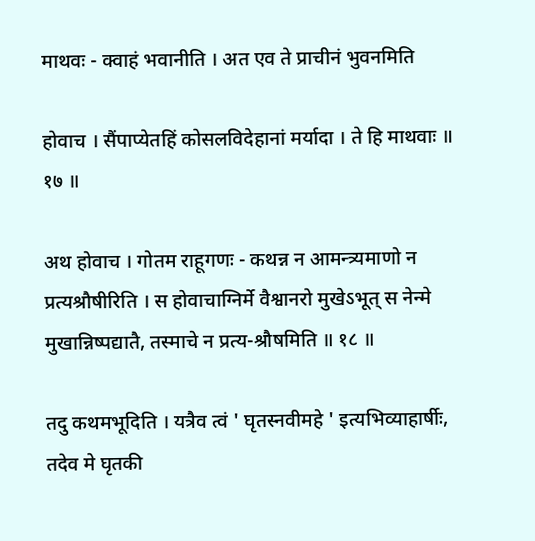माथवः - क्वाहं भवानीति । अत एव ते प्राचीनं भुवनमिति

होवाच । सैंपाप्येतहिं कोसलविदेहानां मर्यादा । ते हि माथवाः ॥ १७ ॥

अथ होवाच । गोतम राहूगणः - कथन्न न आमन्त्र्यमाणो न प्रत्यश्रौषीरिति । स होवाचाग्निर्मे वैश्वानरो मुखेऽभूत् स नेन्मे मुखान्निष्पद्यातै, तस्माचे न प्रत्य-श्रौषमिति ॥ १८ ॥

तदु कथमभूदिति । यत्रैव त्वं ' घृतस्नवीमहे ' इत्यभिव्याहार्षीः, तदेव मे घृतकी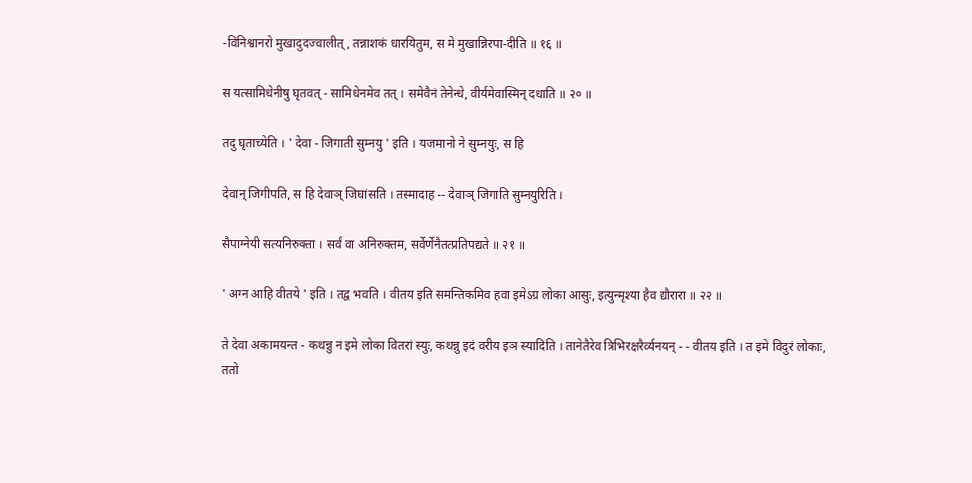-विनिश्वानरो मुखादुदज्वालीत्, तन्नाशकं धारयितुम, स मे मुखान्निरपा-दीति ॥ १६ ॥

स यत्सामिधेनीषु घृतवत् - सामिधेनमेव तत् । समेवैनं तेनेन्धे, वीर्यमेवास्मिन् दधाति ॥ २० ॥

तदु घृताच्येति । ' देवा - जिगाती सुम्नयु ' इति । यजमानो ने सुम्नयुः, स हि

देवान् जिगीपति, स हि देवाञ् जिघांसति । तस्मादाह -- देवाञ् जिगाति सुम्नयुरिति ।

सैपाग्नेयी सत्यनिरुक्ता । सर्वं वा अनिरुक्तम, सर्वेर्णेनैतत्प्रतिपद्यते ॥ २१ ॥

' अग्न आहि वीतये ' इति । तद्व भवति । वीतय इति समन्तिकमिव हवा इमेऽग्र लोका आसुः, इत्युन्मृश्या हैव द्यौरारा ॥ २२ ॥

ते देवा अकामयन्त - कथन्नु न इमे लोका वितरां स्युः, कथन्नु इदं वरीय इञ स्यादिति । तानेतैरेव त्रिभिरक्षरैर्व्यनयन् - - वीतय इति । त इमे विदुरं लोकाः, ततो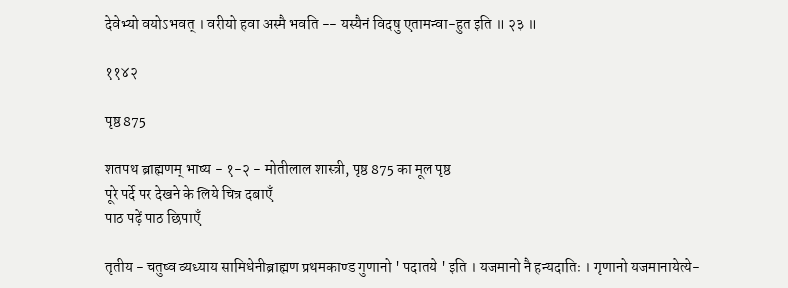देवेभ्यो वयोऽभवत् । वरीयो हवा अस्मै भवति -- यस्यैनं विदषु एतामन्वा-हुत इति ॥ २३ ॥

११४२

पृष्ठ 875

शतपथ ब्राह्मणम् भाष्य - १-२ - मोतीलाल शास्त्री, पृष्ठ 875 का मूल पृष्ठ
पूरे पर्दे पर देखने के लिये चित्र दबाएँ
पाठ पढ़ें पाठ छिपाएँ

तृतीय - चतुष्व व्यध्याय सामिधेनीब्राह्मण प्रथमकाण्ड गुणानो ' पदातये ' इति । यजमानो नै हन्यदातिः । गृणानो यजमानायेत्ये-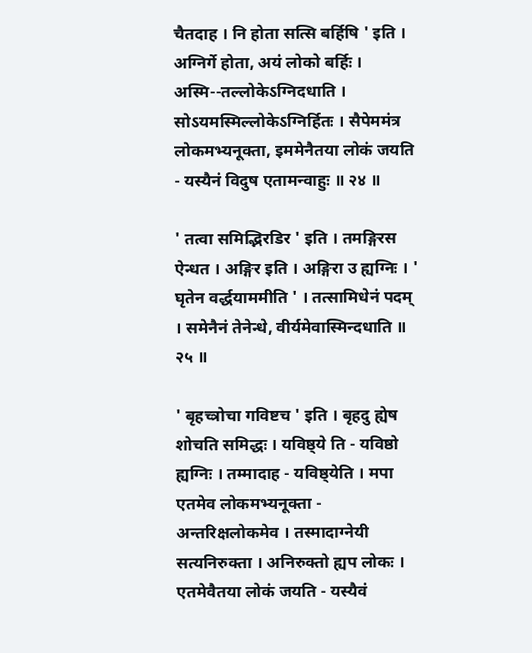चैतदाह । नि होता सत्सि बर्हिषि ' इति । अग्निर्गे होता, अयं लोको बर्हिः । अस्मि--तल्लोकेऽग्निदधाति । सोऽयमस्मिल्लोकेऽग्निर्हितः । सैपेममंत्र लोकमभ्यनूक्ता, इममेनैतया लोकं जयति - यस्यैनं विदुष एतामन्वाहुः ॥ २४ ॥

' तत्वा समिद्भिरडिर ' इति । तमङ्गिरस ऐन्धत । अङ्गिर इति । अङ्गिरा उ ह्यग्निः । ' घृतेन वर्द्धयाममीति ' । तत्सामिधेनं पदम् । समेनैनं तेनेन्धे, वीर्यमेवास्मिन्दधाति ॥ २५ ॥

' बृहच्त्रोचा गविष्टच ' इति । बृहदु ह्येष शोचति समिद्धः । यविष्ठ्ये ति - यविष्ठो ह्यग्निः । तम्मादाह - यविष्ठ्येति । मपा एतमेव लोकमभ्यनूक्ता - अन्तरिक्षलोकमेव । तस्मादाग्नेयी सत्यनिरुक्ता । अनिरुक्तो ह्यप लोकः । एतमेवैतया लोकं जयति - यस्यैवं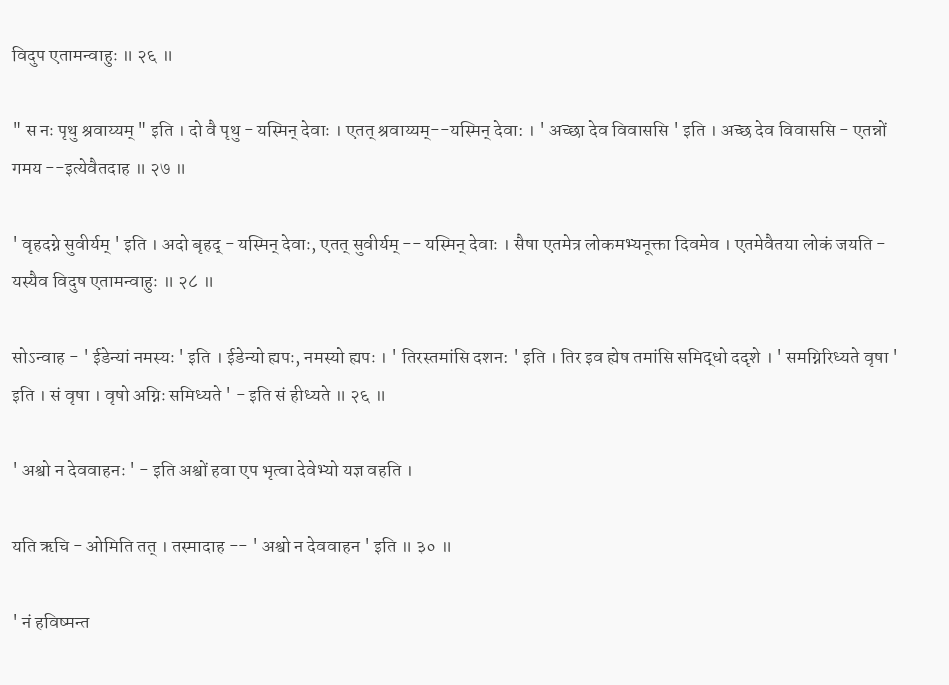विदुप एतामन्वाहुः ॥ २६ ॥

" स नः पृथु श्रवाय्यम् " इति । दो वै पृथु - यस्मिन् देवाः । एतत् श्रवाय्यम्--यस्मिन् देवा: । ' अच्छा देव विवाससि ' इति । अच्छ देव विवाससि - एतन्नों गमय --इत्येवैतदाह ॥ २७ ॥

' वृहदग्ने सुवीर्यम् ' इति । अदो बृहद् - यस्मिन् देवाः, एतत् सुवीर्यम् -- यस्मिन् देवाः । सैषा एतमेत्र लोकमभ्यनूक्ता दिवमेव । एतमेवैतया लोकं जयति - यस्यैव विदुष एतामन्वाहुः ॥ २८ ॥

सोऽन्वाह - ' ईडेन्यां नमस्यः ' इति । ईडेन्यो ह्यपः, नमस्यो ह्यपः । ' तिरस्तमांसि दशन: ' इति । तिर इव ह्येष तमांसि समिद्धो ददृशे । ' समग्निरिध्यते वृषा ' इति । सं वृषा । वृषो अग्निः समिध्यते ' - इति सं हीध्यते ॥ २६ ॥

' अश्वो न देववाहनः ' - इति अश्वों हवा एप भृत्वा देवेभ्यो यज्ञ वहति ।

यति ऋचि - ओमिति तत् । तस्मादाह -- ' अश्वो न देववाहन ' इति ॥ ३० ॥

' नं हविष्मन्त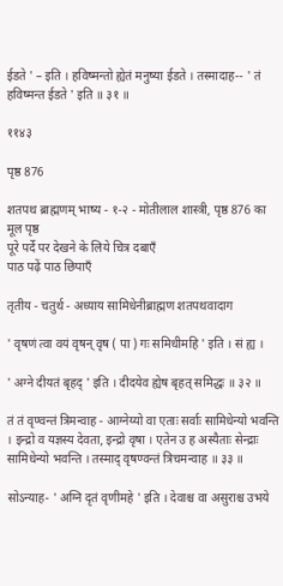ईडते ' – इति । हविष्मन्तो ह्येतं मनुष्या ईडते । तस्मादाह-- ' तं हविष्मन्त ईडते ' इति ॥ ३१ ॥

११४३

पृष्ठ 876

शतपथ ब्राह्मणम् भाष्य - १-२ - मोतीलाल शास्त्री, पृष्ठ 876 का मूल पृष्ठ
पूरे पर्दे पर देखने के लिये चित्र दबाएँ
पाठ पढ़ें पाठ छिपाएँ

तृतीय - चतुर्थ - अध्याय सामिधेनीब्राह्मण शतपथवादाग

' वृषणं त्वा वयं वृषन् वृष ( पा ) गः समिधीमहि ' इति । सं ह्य ।

' अग्ने दीयतं बृहद् ' इति । दीदयेव ह्येष बृहत् समिद्धः ॥ ३२ ॥

तं तं वृण्वन्तं त्रिमन्वाह - आग्नेय्यो वा एताः सर्वाः सामिधेन्यो भवन्ति । इन्द्रो व यज्ञस्य देवता, इन्द्रो वृषा । एतेन उ ह अस्यैताः सेन्द्राः सामिधेन्यो भवन्ति । तस्माद् वृषण्वन्तं त्रिचमन्वाह ॥ ३३ ॥

सोऽन्याह- ' अग्नि दृतं वृणीमहे ' इति । देवाश्च वा असुराश्च उभये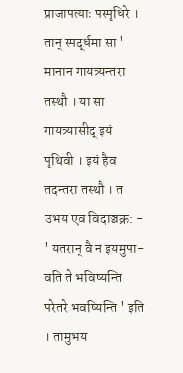प्राजापत्याः पस्पृधिरे । तान् स्पर्द्धमा सा ' मानान गायत्र्यन्तरा तस्थौ । या सा गायत्र्यासीद् इयं पृथिवी । इयं हैव तदन्तरा तस्थौ । त उभय एव विदाञ्चक्र: - ' यतरान् वै न इयमुपा-वति ते भविष्यन्ति परेतरे भवष्यिन्ति ' इति । तामुभय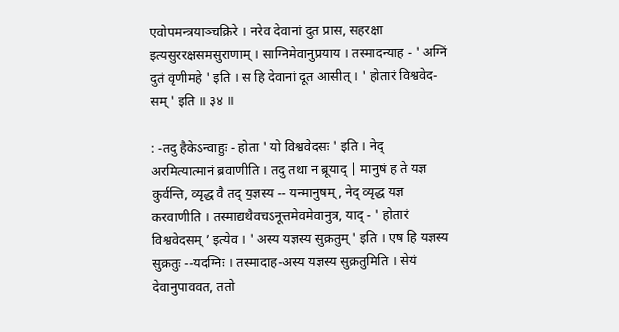एवोपमन्त्रयाञ्चक्रिरे । नरेव देवानां दुत प्रास, सहरक्षा इत्यसुररक्षसमसुराणाम् । साग्निमेवानुप्रयाय । तस्मादन्याह - ' अग्निं दुतं वृणीमहे ' इति । स हि देवानां दूत आसीत् । ' होतारं विश्ववेद-सम् ' इति ॥ ३४ ॥

: -तदु हैकेऽन्वाहुः - होता ' यो विश्ववेदसः ' इति । नेद् अरमित्यात्मानं ब्रवाणीति । तदु तथा न ब्रूयाद् | मानुषं ह ते यज्ञ कुर्वन्ति, व्यृद्ध वै तद् य॒ज्ञस्य -- यन्मानुषम्, नेद् व्यृद्ध यज्ञ करवाणीति । तस्माद्यथैवचऽनूत्तमेवमेवानुत्र, याद् - ' होतारं विश्ववेदसम् ’ इत्येव । ' अस्य यज्ञस्य सुक्रतुम् ' इति । एष हि यज्ञस्य सुक्रतुः --यदग्निः । तस्मादाह-अस्य यज्ञस्य सुक्रतुमिति । सेयं देवानुपाववत, ततो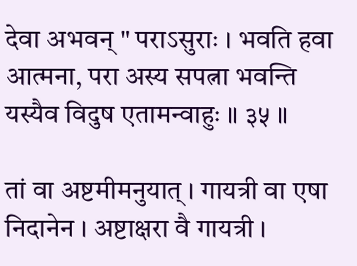देवा अभवन् " पराऽसुराः । भवति हवा आत्मना, परा अस्य सपत्ना भवन्ति यस्यैव विदुष एतामन्वाहुः ॥ ३५ ॥

तां वा अष्टमीमनुयात् । गायत्री वा एषा निदानेन । अष्टाक्षरा वै गायत्री ।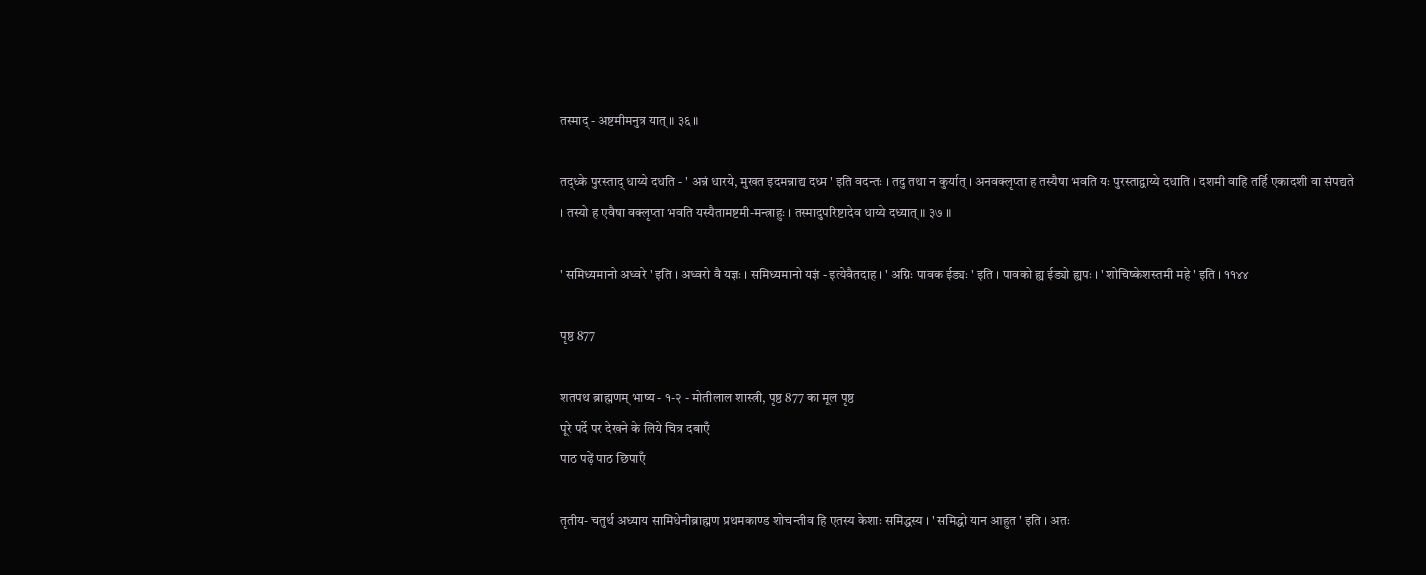तस्माद् - अष्टमीमनुत्र यात् ॥ ३६ ॥

तद्ध्के पुरस्ताद् धाय्ये दधति - ' अन्नं धारये, मुखत इदमन्नाद्य दध्म ' इति वदन्तः । तदु तथा न कुर्यात् । अनवक्लृप्ता ह तस्यैषा भवति यः पुरस्ताद्वाय्ये दधाति । दशमी वाहि तर्हि एकादशी वा संपद्यते । तस्यो ह एवैषा वक्लृप्ता भवति यस्यैतामष्टमी-मन्त्राहुः । तस्मादुपरिष्टादेव धाय्ये दध्यात् ॥ ३७ ॥

' समिध्यमानो अध्वरे ' इति । अध्वरो वै यज्ञः । समिध्यमानो यज्ञं - इत्येवैतदाह । ' अग्निः पावक ईड्यः ' इति । पावको ह्य ईड्यो ह्यपः । ' शोचिष्केशस्तमी महे ' इति । ११४४

पृष्ठ 877

शतपथ ब्राह्मणम् भाष्य - १-२ - मोतीलाल शास्त्री, पृष्ठ 877 का मूल पृष्ठ
पूरे पर्दे पर देखने के लिये चित्र दबाएँ
पाठ पढ़ें पाठ छिपाएँ

तृतीय- चतुर्थ अध्याय सामिधेनीब्राह्मण प्रथमकाण्ड शोचन्तीव हि एतस्य केशाः समिद्धस्य । ' समिद्धो यान आहुत ' इति । अतः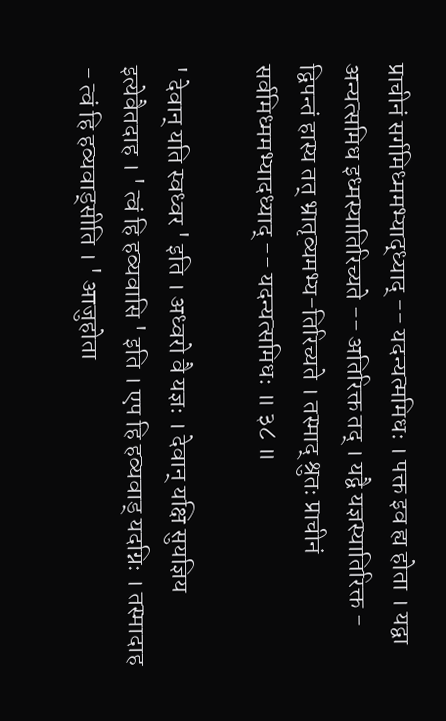प्राचीनं सर्गमिध्ममभ्याद्ध्याद् -- यदन्यत्ममिधः । पक्त इव ह्य होता । यद्वा अन्यत्समिध इध्मस्यातिरिच्यते -- अतिरिक्त तद् । यद्वै यज्ञस्यातिरिक्त - द्विपन्तं हास्य तत् भ्रातृव्यमभ्य-तिरिच्यते । तस्माद् श्रुतः प्राचीनं सर्वमिध्ममभ्यादध्याद् -- यदन्यत्समिधः ॥ ३८ ॥

' देवान् यति स्वध्वर ' इति । अध्वरो वै यज्ञः । देवान् यक्षि सुयज्ञिय इत्येवैतदाह । ' त्वं हि हव्यवासि ' इति । एप हि हव्यवाड् यदग्निः । तस्मादाह - त्वं हि हव्यवाड्सीति । ' आजुहोता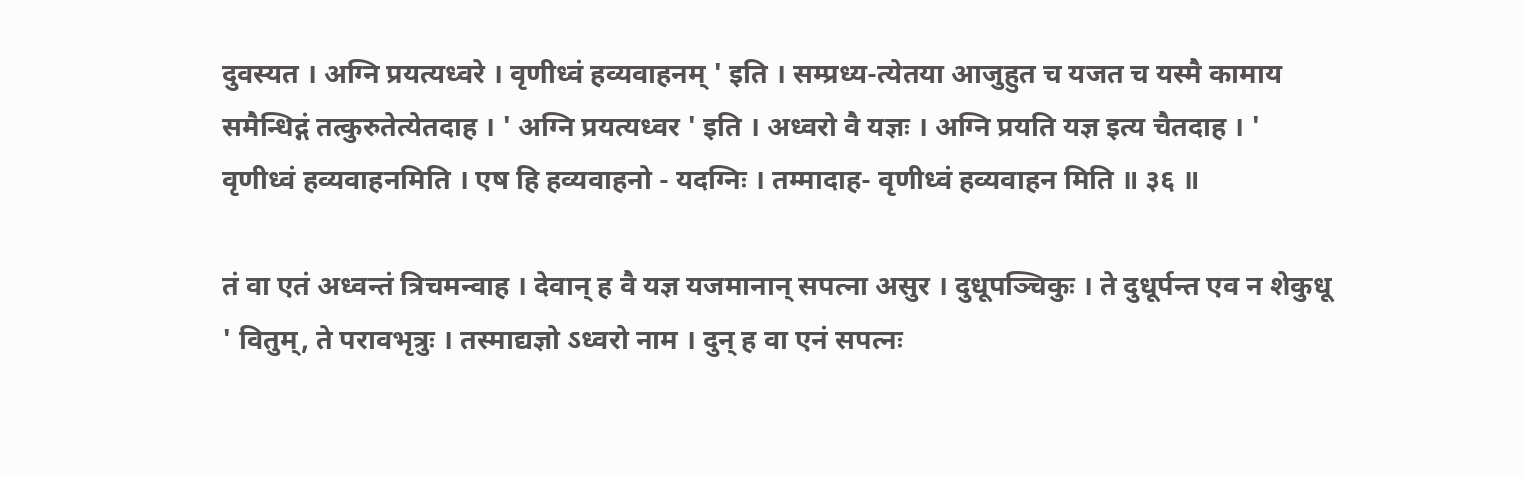दुवस्यत । अग्नि प्रयत्यध्वरे । वृणीध्वं हव्यवाहनम् ' इति । सम्प्रध्य-त्येतया आजुहुत च यजत च यस्मै कामाय समैन्धिद्गं तत्कुरुतेत्येतदाह । ' अग्नि प्रयत्यध्वर ' इति । अध्वरो वै यज्ञः । अग्नि प्रयति यज्ञ इत्य चैतदाह । ' वृणीध्वं हव्यवाहनमिति । एष हि हव्यवाहनो - यदग्निः । तम्मादाह- वृणीध्वं हव्यवाहन मिति ॥ ३६ ॥

तं वा एतं अध्वन्तं त्रिचमन्वाह । देवान् ह वै यज्ञ यजमानान् सपत्ना असुर । दुधूपञ्चिकुः । ते दुधूर्पन्त एव न शेकुधू ' वितुम्, ते परावभृत्रुः । तस्माद्यज्ञो ऽध्वरो नाम । दुन् ह वा एनं सपत्नः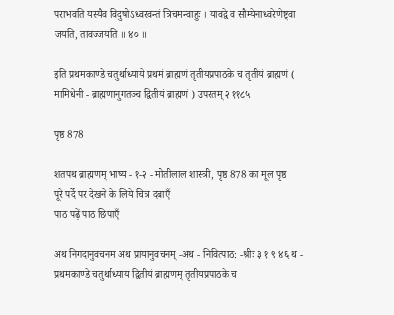पराभवति यस्यैव विदुषोऽध्वरवन्तं त्रिचमन्वाहुः । यावद्वे व सौम्येनाध्वरेणेष्ट्वा जयति, तावज्जयति ॥ ४० ॥

इति प्रथमकाण्डे चतुर्थाध्याये प्रथमं ब्राह्मणं तृतीयप्रपाठके च तृतीयं ब्राह्मणं ( मामिधेनी - ब्राह्मणानुगतञ्च द्वितीयं ब्राह्मणं ) उपरतम् २ ११८५

पृष्ठ 878

शतपथ ब्राह्मणम् भाष्य - १-२ - मोतीलाल शास्त्री, पृष्ठ 878 का मूल पृष्ठ
पूरे पर्दे पर देखने के लिये चित्र दबाएँ
पाठ पढ़ें पाठ छिपाएँ

अथ निगदानुवचनम अथ प्रायानुवचनम् -अथ - निवित्पाठ: -श्रीः ३ १ ९ ४६ थ - प्रथमकाण्डे चतुर्थाध्याय द्वितीयं ब्राह्मणम् तृतीयप्रपाठके च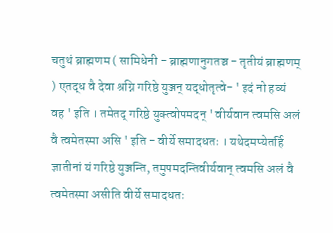चतुथं ब्राह्मणम ( सामिधेनी - ब्राह्मणानुगतञ्च - तृतीयं ब्राह्मणम् ) एतद्ध वै देवा श्रग्नि गरिष्ठे युञ्जन् यद्धोतृत्वे- ' इदं नो हव्यं वह ' इति । तमेतद् गरिष्ठे युक्त्वोपमदन् ' वीर्यवान त्वमसि अलं वै त्वमेतस्मा असि ' इति - वीर्ये समादधतः । यथेदमप्येतर्हि ज्ञातीनां यं गरिष्ठे युञ्जन्ति, तमुपमदन्तिवीर्यवान् त्वमसि अलं वै त्वमेतस्मा असीति वीर्ये समादधतः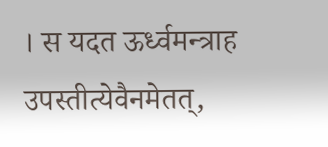। स यदत ऊर्ध्वमन्त्राह उपस्तीत्येवैनमेतत्,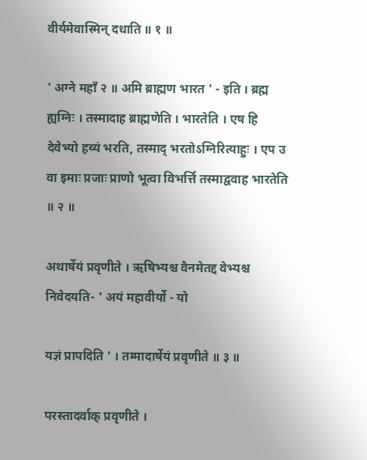वीर्यमेवास्मिन् दधाति ॥ १ ॥

' अग्ने महाँ २ ॥ अमि ब्राह्मण भारत ' - इति । ब्रह्म ह्यग्निः । तस्मादाह ब्राह्मणेति । भारतेति । एष हि देवेभ्यो हव्यं भरति, तस्माद् भरतोऽग्निरित्याहुः । एप उ वा इमाः प्रजाः प्राणो भूत्वा विभर्त्ति तस्माद्ववाह भारतेति ॥ २ ॥

अथार्षेयं प्रवृणीते । ऋषिभ्यश्च वैनमेतद्द वेभ्यश्च निवेदयति- ' अयं महावीर्यो - यो

यज्ञं प्रापदिति ' । तम्मादार्षेयं प्रवृणीते ॥ ३ ॥

परस्तादर्वाक् प्रवृणीते ।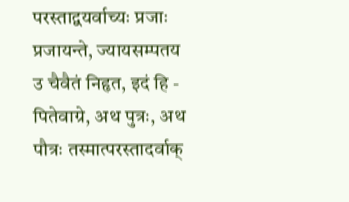परस्ताद्वयर्वाच्यः प्रजाः प्रजायन्ते, ज्यायसम्पतय उ चैवैतं निहृत, इदं हि - पितेवाग्रे, अथ पुत्रः, अथ पौत्रः तस्मात्परस्तादर्वाक्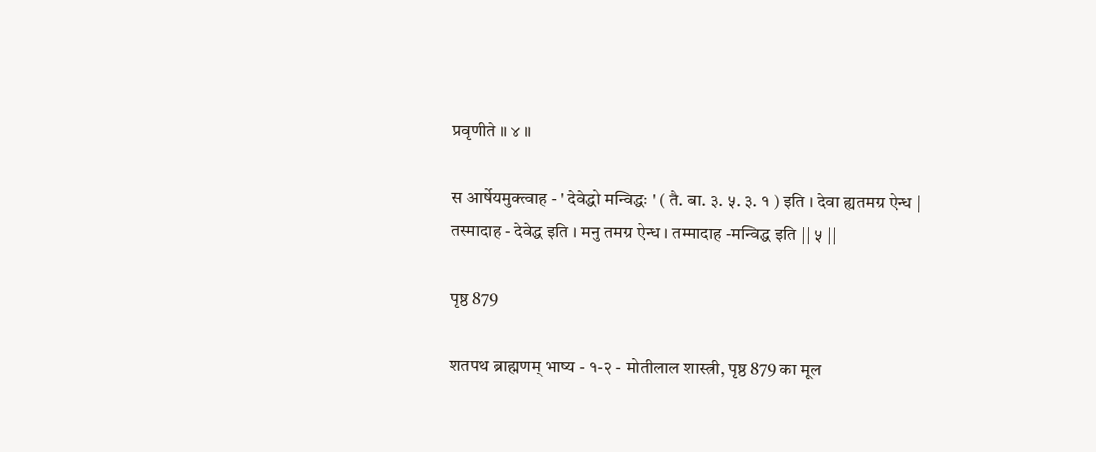प्रवृणीते ॥ ४ ॥

स आर्षेयमुक्त्वाह - ' देवेद्धो मन्विद्धः ' ( तै. बा. ३. ५. ३. १ ) इति । देवा ह्यतमग्र ऐन्ध | तस्मादाह - देवेद्ध इति । मनु तमग्र ऐन्ध । तम्मादाह -मन्विद्ध इति || ५ ||

पृष्ठ 879

शतपथ ब्राह्मणम् भाष्य - १-२ - मोतीलाल शास्त्री, पृष्ठ 879 का मूल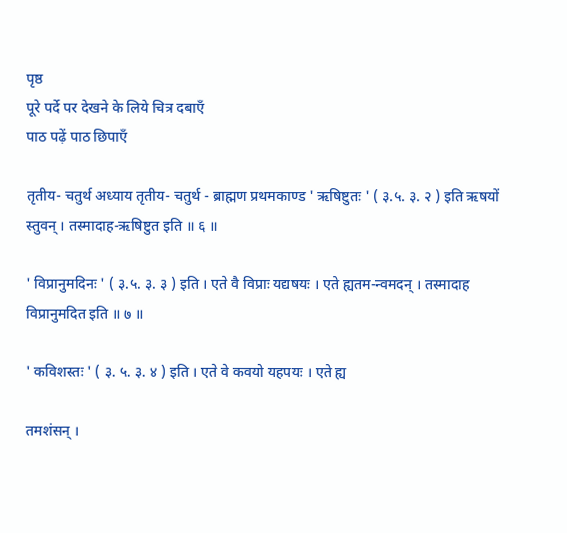पृष्ठ
पूरे पर्दे पर देखने के लिये चित्र दबाएँ
पाठ पढ़ें पाठ छिपाएँ

तृतीय- चतुर्थ अध्याय तृतीय- चतुर्थ - ब्राह्मण प्रथमकाण्ड ' ऋषिष्टुतः ' ( ३.५. ३. २ ) इति ऋषयों स्तुवन् । तस्मादाह-ऋषिष्टुत इति ॥ ६ ॥

' विप्रानुमदिनः ' ( ३.५. ३. ३ ) इति । एते वै विप्राः यद्यषयः । एते ह्यतम-न्वमदन् । तस्मादाह विप्रानुमदित इति ॥ ७ ॥

' कविशस्तः ' ( ३. ५. ३. ४ ) इति । एते वे कवयो यहपयः । एते ह्य

तमशंसन् ।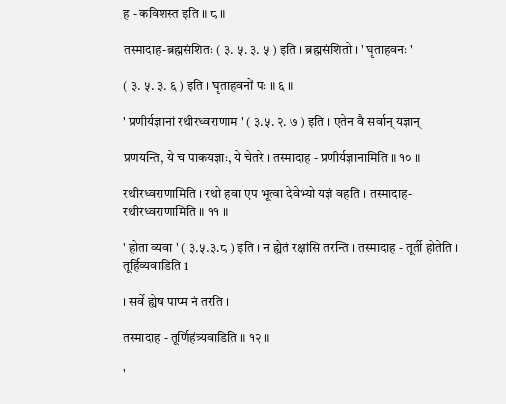ह - कविशस्त इति ॥ ८ ॥

तस्मादाह-ब्रह्मसंशितः ( ३. ५. ३. ५ ) इति । ब्रह्मसंशितो । ' घृताहवनः '

( ३. ५. ३. ६ ) इति । घृताहवनों पः ॥ ६ ॥

' प्रणीर्यज्ञानां रथीरध्वराणाम ' ( ३.५. २. ७ ) इति । एतेन वै सर्वान् यज्ञान्

प्रणयन्ति, ये च पाकयज्ञाः, ये चेतरे । तस्मादाह - प्रणीर्यज्ञानामिति ॥ १० ॥

रथीरध्वराणामिति । रथो हवा एप भूत्वा देवेभ्यो यज्ञं वहति । तस्मादाह-रथीरध्वराणामिति ॥ ११ ॥

' होता व्यवा ' ( ३.५.३.८ ) इति । न ह्येतं रक्षांसि तरन्ति । तस्मादाह - तूर्ती होतेति । तूर्हिव्यवाडिति 1

। सर्वे ह्येष पाप्म नं तरति ।

तस्मादाह - तूर्णिहंत्र्यवाडिति ॥ १२ ॥

'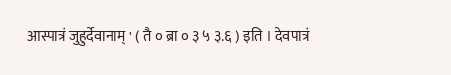आस्पात्रं जुहुर्देवानाम् ' ( तै ० ब्रा ० ३ ५ ३.६ ) इति । देवपात्रं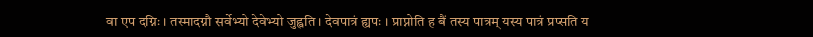वा एप दग्निः । तस्मादग्नौ सर्वेभ्यो देवेभ्यो जुह्वति । देवपात्रं ह्यपः । प्राप्नोति ह बैं तस्य पात्रम् यस्य पात्रं प्रप्सति य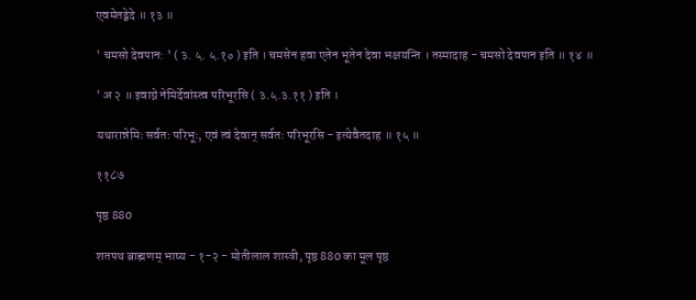एवमेतद्वेदे ॥ १३ ॥

' चमसो देवपान: ' ( ३. ५. ५.१० ) इति । चमसेन हवा एतेन भूतेन देवा भक्षयन्ति । तस्मादाह - चमसो देवपान इति ॥ १४ ॥

' अ २ ॥ इवाग्ने नेमिर्देवांस्त्व परिभूरसि ( ३.५.३.११ ) इति ।

यथारान्नेमिः सर्वतः परिभूः, एवं त्वं देवान् सर्वतः परिभूरसि - इत्येवैतदाह ॥ १५ ॥

११८७

पृष्ठ 880

शतपथ ब्राह्मणम् भाष्य - १-२ - मोतीलाल शास्त्री, पृष्ठ 880 का मूल पृष्ठ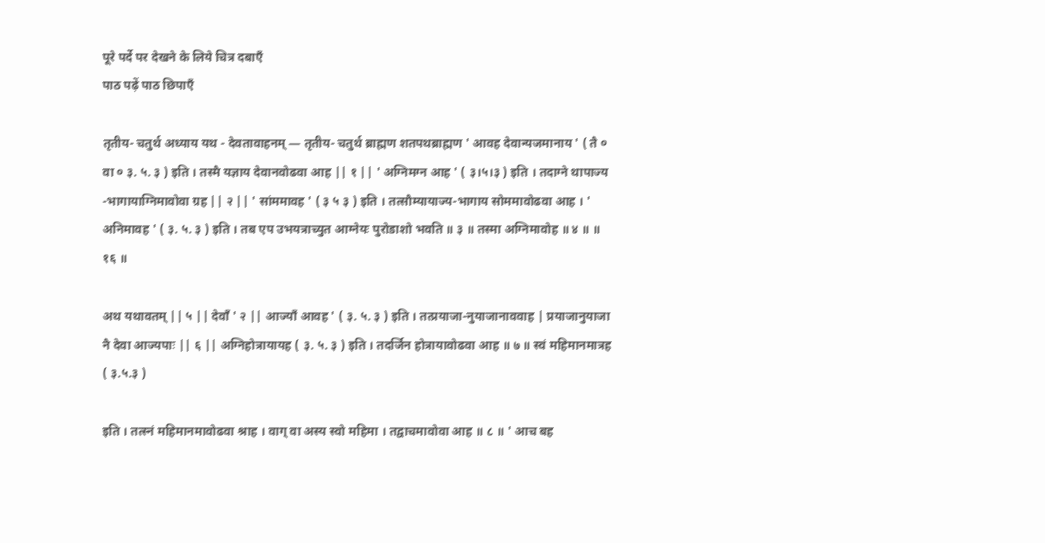पूरे पर्दे पर देखने के लिये चित्र दबाएँ
पाठ पढ़ें पाठ छिपाएँ

तृतीय- चतुर्थ अध्याय यथ - देवतावाहनम् — तृतीय- चतुर्थ ब्राह्मण शतपथब्राह्मण ' आवह देवान्यजमानाय ' ( तै ० वा ० ३. ५. ३ ) इति । तस्मै यज्ञाय देवानवोढवा आह || १ || ' अग्निमग्न आह ' ( ३।५।३ ) इति । तदाग्ने थापाज्य -भागायाग्निमावोवा ग्रह || २ || ' सांममावह ' ( ३ ५ ३ ) इति । तत्सौम्यायाज्य-भागाय सोममावोढवा आह । ' अनिमावह ' ( ३. ५. ३ ) इति । तब एप उभयत्राच्युत आग्नेयः पुरोडाशो भवति ॥ ३ ॥ तस्मा अग्निमावोह ॥ ४ ॥ ॥ १६ ॥

अथ यथावतम् || ५ || देवाँ ' २ || आज्याँ आवह ' ( ३. ५. ३ ) इति । तत्प्रयाजा-नुयाजानाववाह | प्रयाजानुयाजा नै देवा आज्यपाः || ६ || अग्निहोत्रायायह ( ३. ५. ३ ) इति । तदर्जिन होत्रायावोढवा आह ॥ ७ ॥ स्वं महिमानमात्रह ( ३.५.३ )

इति । तत्स्नं महिमानमावोढवा श्राह । वाग् वा अस्य स्वो महिमा । तद्वाचमावोवा आह ॥ ८ ॥ ' आच बह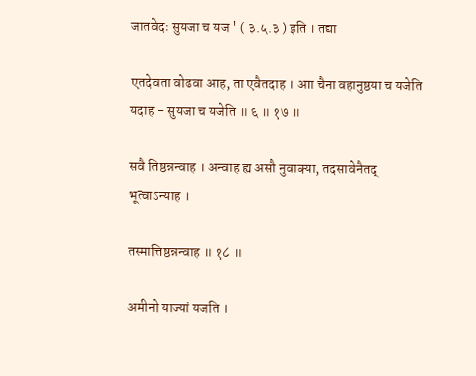जातवेदः सुयजा च यज ' ( ३.५.३ ) इति । तद्या

एतदेवता वोढवा आह, ता एवैतदाह । आा चैना वहानुष्ठया च यजेति यदाह - सुयजा च यजेति ॥ ६ ॥ १७ ॥

सवै तिष्ठन्नन्वाह । अन्वाह ह्य असौ नुवाक्या, तदसावेनैतद् भूत्वाऽन्याह ।

तस्मात्तिष्ठन्नन्वाह ॥ १८ ॥

अमीनो याज्यां यजति ।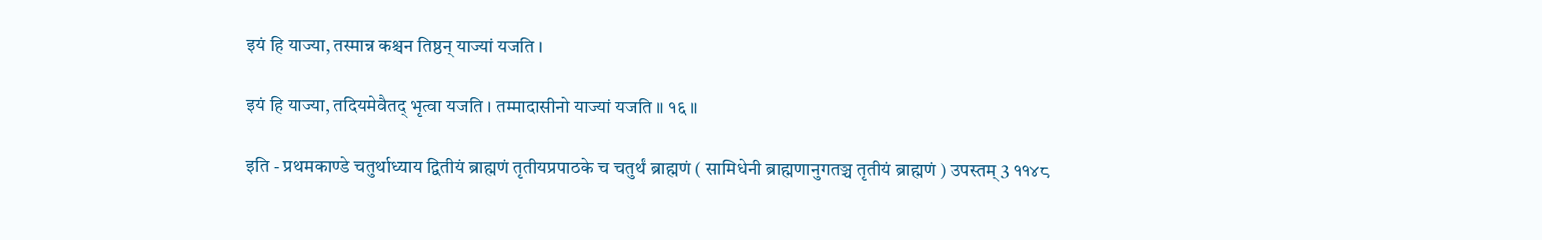इयं हि याज्या, तस्मान्न कश्चन तिष्ठन् याज्यां यजति ।

इयं हि याज्या, तदियमेवैतद् भृत्वा यजति । तम्मादासीनो याज्यां यजति ॥ १६ ॥

इति - प्रथमकाण्डे चतुर्थाध्याय द्वितीयं ब्राह्मणं तृतीयप्रपाठके च चतुर्थं ब्राह्मणं ( सामिधेनी ब्राह्मणानुगतञ्च तृतीयं ब्राह्मणं ) उपस्तम् 3 ११४८